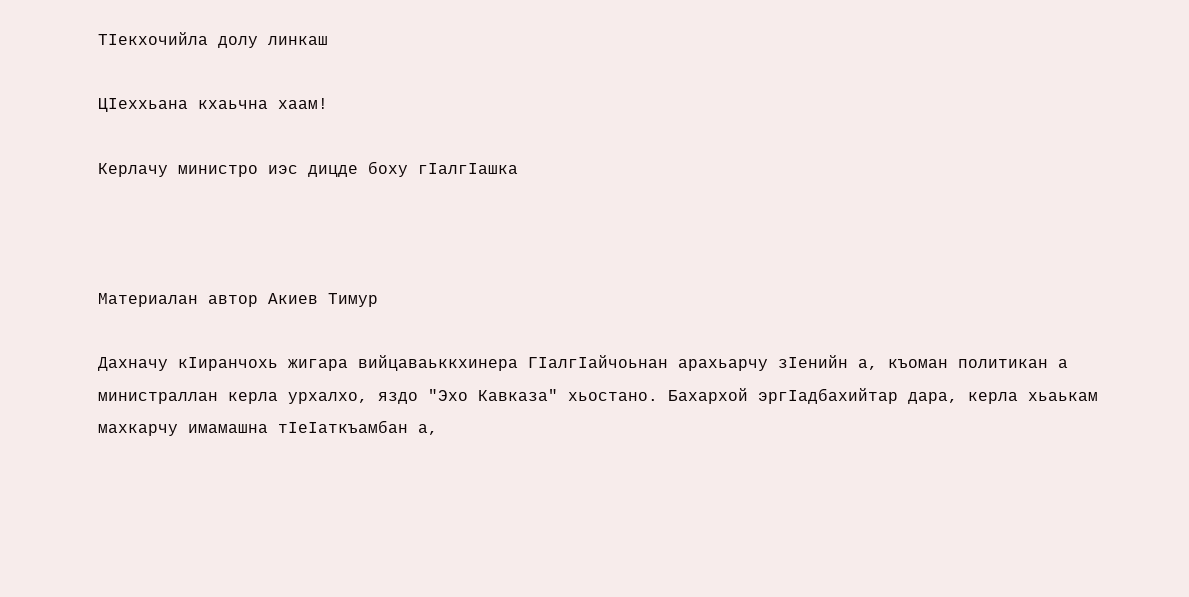ТIекхочийла долу линкаш

ЦIеххьана кхаьчна хаам!

Керлачу министро иэс дицде боху гIалгIашка



Материалан автор Акиев Тимур

Дахначу кIиранчохь жигара вийцаваьккхинера ГIалгIайчоьнан арахьарчу зIенийн а, къоман политикан а министраллан керла урхалхо, яздо "Эхо Кавказа" хьостано. Бахархой эргIадбахийтар дара, керла хьаькам махкарчу имамашна тIеIаткъамбан а,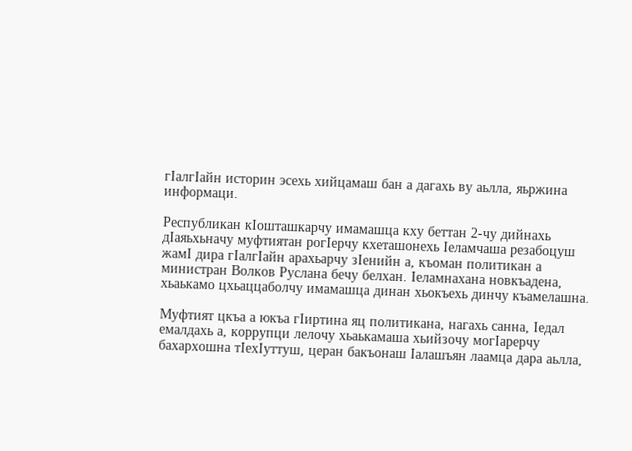гIалгIайн историн эсехь хийцамаш бан а дагахь ву аьлла, яьржина информаци.

Республикан кIошташкарчу имамашца кху беттан 2-чу дийнахь дIаяьхьначу муфтиятан рогIерчу кхеташонехь Iеламчаша резабоцуш жамI дира гIалгIайн арахьарчу зIенийн а, къоман политикан а министран Волков Руслана бечу белхан. Iеламнахана новкъадена, хьаькамо цхьаццаболчу имамашца динан хьокъехь динчу къамелашна.

Муфтият цкъа а юкъа гIиртина яц политикана, нагахь санна, Iедал емалдахь а, коррупци лелочу хьаькамаша хьийзочу могIарерчу бахархошна тIехIуттуш, церан бакъонаш Iалашъян лаамца дара аьлла,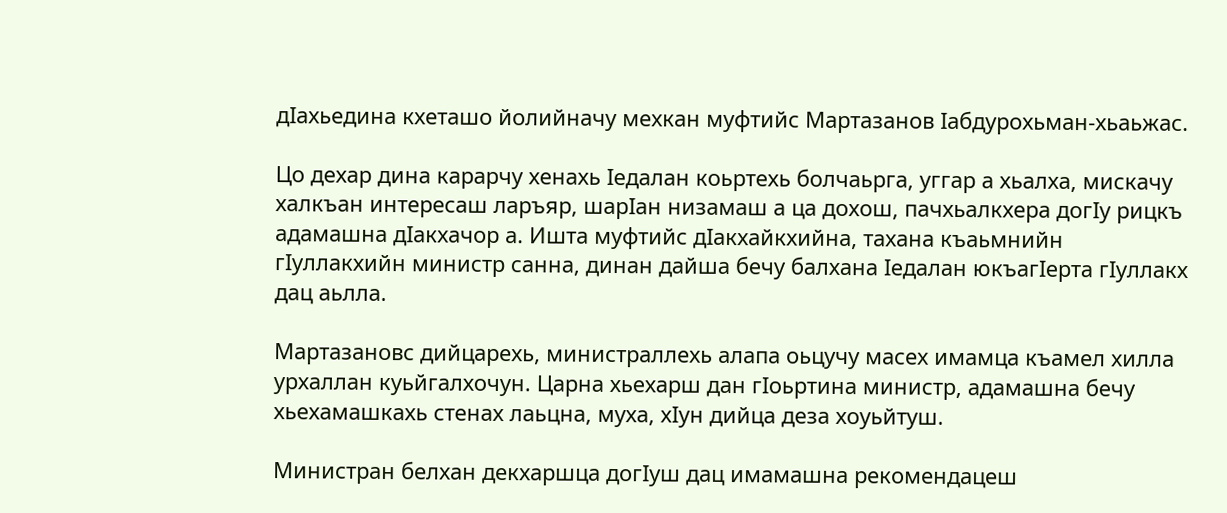дIахьедина кхеташо йолийначу мехкан муфтийс Мартазанов Iабдурохьман-хьаьжас.

Цо дехар дина карарчу хенахь Iедалан коьртехь болчаьрга, уггар а хьалха, мискачу халкъан интересаш ларъяр, шарIан низамаш а ца дохош, пачхьалкхера догIу рицкъ адамашна дIакхачор а. Ишта муфтийс дIакхайкхийна, тахана къаьмнийн гIуллакхийн министр санна, динан дайша бечу балхана Iедалан юкъагIерта гIуллакх дац аьлла.

Мартазановс дийцарехь, министраллехь алапа оьцучу масех имамца къамел хилла урхаллан куьйгалхочун. Царна хьехарш дан гIоьртина министр, адамашна бечу хьехамашкахь стенах лаьцна, муха, хIун дийца деза хоуьйтуш.

Министран белхан декхаршца догIуш дац имамашна рекомендацеш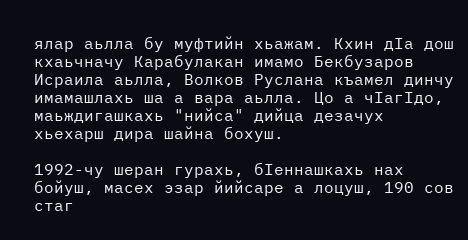ялар аьлла бу муфтийн хьажам. Кхин дIа дош кхаьчначу Карабулакан имамо Бекбузаров Исраила аьлла, Волков Руслана къамел динчу имамашлахь ша а вара аьлла. Цо а чIагIдо, маьждигашкахь "нийса" дийца дезачух хьехарш дира шайна бохуш.

1992-чу шеран гурахь, бIеннашкахь нах бойуш, масех эзар йийсаре а лоцуш, 190 сов стаг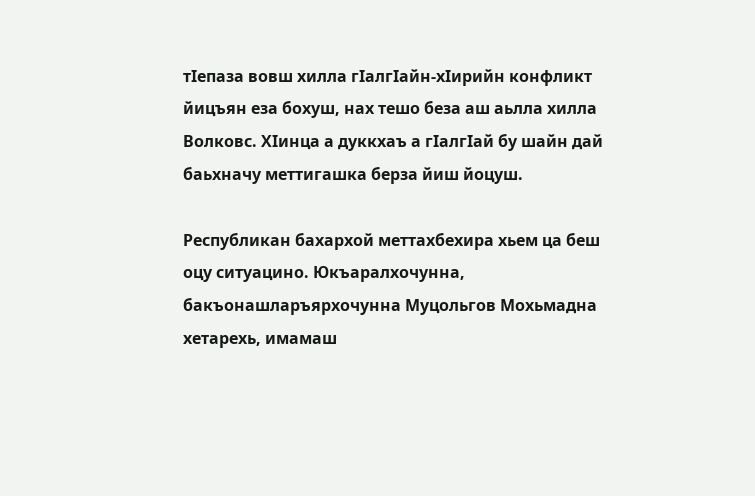тIепаза вовш хилла гIалгIайн-хIирийн конфликт йицъян еза бохуш, нах тешо беза аш аьлла хилла Волковс. ХIинца а дуккхаъ а гIалгIай бу шайн дай баьхначу меттигашка берза йиш йоцуш.

Республикан бахархой меттахбехира хьем ца беш оцу ситуацино. Юкъаралхочунна, бакъонашларъярхочунна Муцольгов Мохьмадна хетарехь, имамаш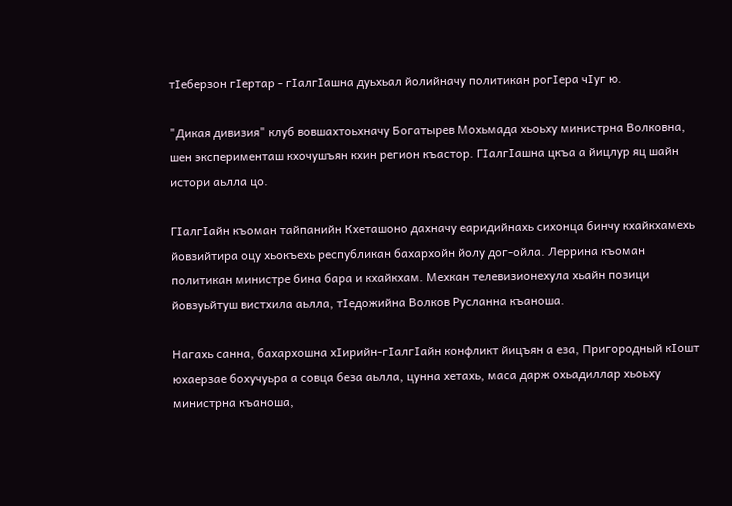тIеберзон гIертар - гIалгIашна дуьхьал йолийначу политикан рогIера чIуг ю.

"Дикая дивизия" клуб вовшахтоьхначу Богатырев Мохьмада хьоьху министрна Волковна, шен эксперименташ кхочушъян кхин регион къастор. ГIалгIашна цкъа а йицлур яц шайн истори аьлла цо.

ГIалгIайн къоман тайпанийн Кхеташоно дахначу еаридийнахь сихонца бинчу кхайкхамехь йовзийтира оцу хьокъехь республикан бахархойн йолу дог-ойла. Леррина къоман политикан министре бина бара и кхайкхам. Мехкан телевизионехула хьайн позици йовзуьйтуш вистхила аьлла, тIедожийна Волков Русланна къаноша.

Нагахь санна, бахархошна хIирийн-гIалгIайн конфликт йицъян а еза, Пригородный кIошт юхаерзае бохучуьра а совца беза аьлла, цунна хетахь, маса дарж охьадиллар хьоьху министрна къаноша,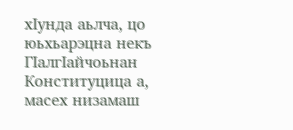хIунда аьлча, цо юьхьарэцна некъ ГIалгIайчоьнан Конституцица а, масех низамаш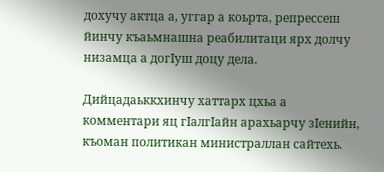дохучу актца а, уггар а коьрта, репрессеш йинчу къаьмнашна реабилитаци ярх долчу низамца а догIуш доцу дела.

Дийцадаьккхинчу хаттарх цхьа а комментари яц гIалгIайн арахьарчу зIенийн, къоман политикан министраллан сайтехь.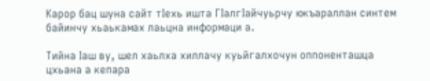Карор бац шуна сайт тIехь ишта ГIалгIайчуьрчу юкъараллан синтем байинчу хьаькамах лаьцна информаци а.

Тийна Iаш ву, шел хаьлха хиллачу куьйгалхочун оппоненташца цхьана а кепара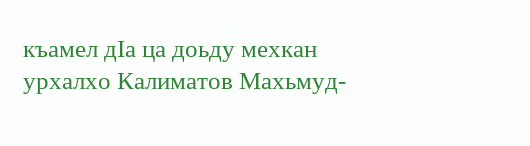къамел дIа ца доьду мехкан урхалхо Калиматов Махьмуд-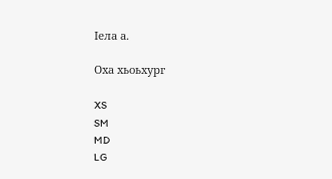Iела а.

Оха хьоьхург

XS
SM
MD
LG